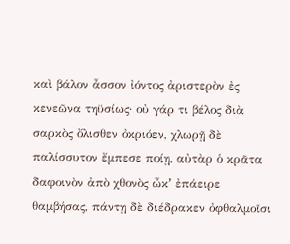καὶ βάλον ἆσσον ἰόντος ἀριστερὸν ἐς κενεῶνα τηϋσίως· οὐ γάρ τι βέλος διὰ σαρκὸς ὄλισθεν ὀκριόεν, χλωρῇ δὲ παλίσσυτον ἔμπεσε ποίῃ. αὐτὰρ ὁ κρᾶτα δαφοινὸν ἀπὸ χθονὸς ὦκʼ ἐπάειρε θαμβήσας, πάντῃ δὲ διέδρακεν ὀφθαλμοῖσι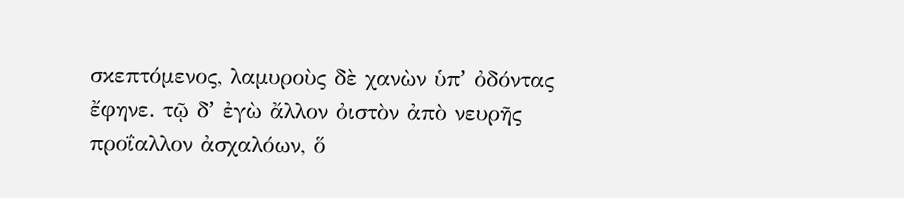σκεπτόμενος, λαμυροὺς δὲ χανὼν ὑπʼ ὀδόντας ἔφηνε. τῷ δʼ ἐγὼ ἄλλον ὀιστὸν ἀπὸ νευρῆς προΐαλλον ἀσχαλόων, ὅ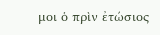μοι ὁ πρὶν ἐτώσιος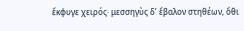ἔκφυγε χειρός· μεσσηγὺς δʼ ἔβαλον στηθέων, ὅθι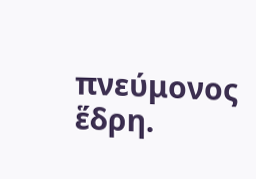πνεύμονος ἕδρη.